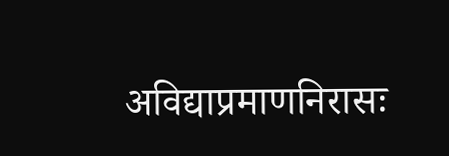अविद्याप्रमाणनिरासः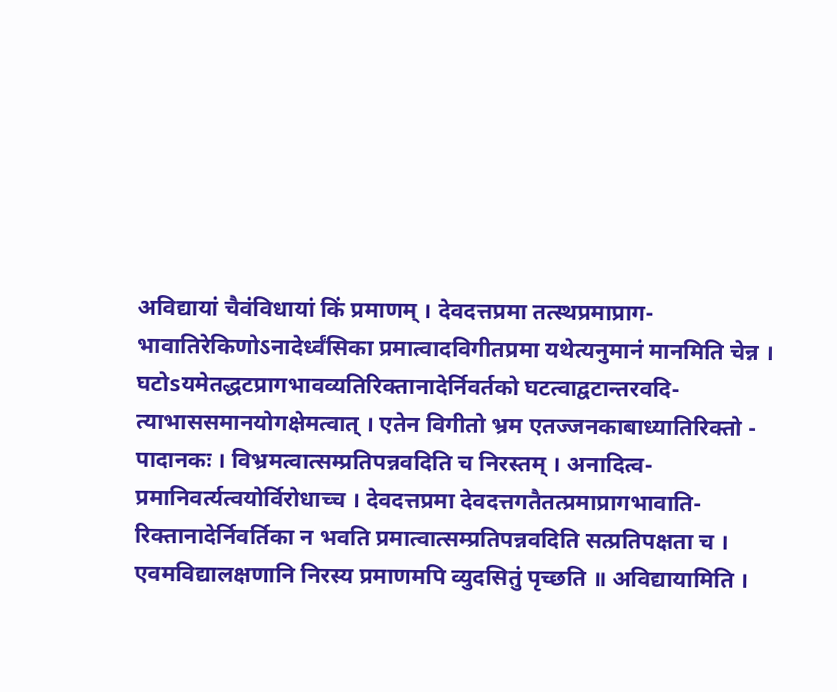अविद्यायां चैवंविधायां किं प्रमाणम् । देवदत्तप्रमा तत्स्थप्रमाप्राग- भावातिरेकिणोऽनादेर्ध्वंसिका प्रमात्वादविगीतप्रमा यथेत्यनुमानं मानमिति चेन्न । घटोsयमेतद्धटप्रागभावव्यतिरिक्तानादेर्निवर्तको घटत्वाद्वटान्तरवदि- त्याभाससमानयोगक्षेमत्वात् । एतेन विगीतो भ्रम एतज्जनकाबाध्यातिरिक्तो - पादानकः । विभ्रमत्वात्सम्प्रतिपन्नवदिति च निरस्तम् । अनादित्व- प्रमानिवर्त्यत्वयोर्विरोधाच्च । देवदत्तप्रमा देवदत्तगतैतत्प्रमाप्रागभावाति- रिक्तानादेर्निवर्तिका न भवति प्रमात्वात्सम्प्रतिपन्नवदिति सत्प्रतिपक्षता च ।
एवमविद्यालक्षणानि निरस्य प्रमाणमपि व्युदसितुं पृच्छति ॥ अविद्यायामिति ।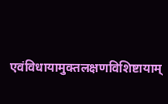एवंविधायामुक्तलक्षणविशिष्टायाम्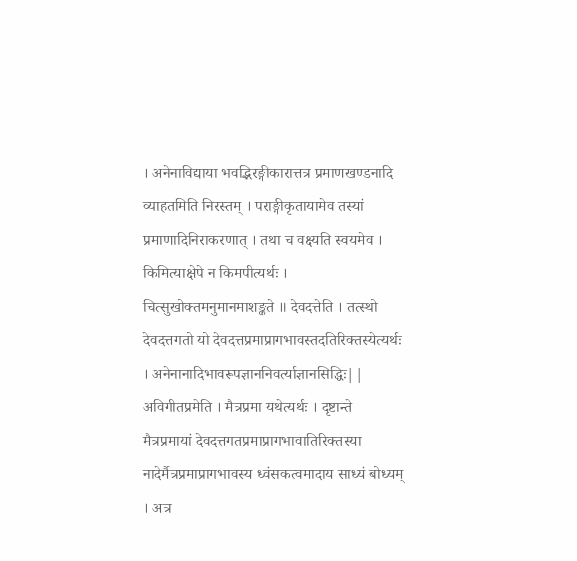। अनेनाविद्याया भवद्भिरङ्गीकारात्तत्र प्रमाणखण्डनादि व्याहतमिति निरस्तम् । पराङ्गीकृतायामेव तस्यां प्रमाणादिनिराकरणात् । तथा च वक्ष्यति स्वयमेव । किमित्याक्षेपे न किमपीत्यर्थः । चित्सुखोक्तमनुमानमाशङ्कते ॥ देवदत्तेति । तत्स्थो देवदत्तगतो यो देवदत्तप्रमाप्रागभावस्तदतिरिक्तस्येत्यर्थः । अनेनानादिभावरूपज्ञाननिवर्त्याज्ञानसिद्धिः|| अविगीतप्रमेति । मैत्रप्रमा यथेत्यर्थः । दृष्टान्ते मैत्रप्रमायां देवदत्तगतप्रमाप्रागभावातिरिक्तस्या नादेर्मैत्रप्रमाप्रागभावस्य ध्वंसकत्वमादाय साध्यं बोध्यम् । अत्र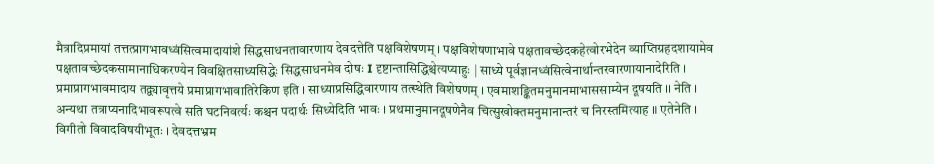मैत्रादिप्रमायां तत्तत्प्रागभावध्वंसित्वमादायांशे सिद्धसाधनतावारणाय देवदत्तेति पक्षविशेषणम् । पक्षविशेषणाभावे पक्षतावच्छेदकहेत्वोरभेदेन व्याप्तिग्रहदशायामेव पक्षतावच्छेदकसामानाधिकरण्येन विवक्षितसाध्यसिद्धेः सिद्धसाधनमेव दोषः I दृष्टान्तासिद्धिश्चेत्यप्याहुः | साध्ये पूर्वज्ञानध्वंसित्वेनार्थान्तरवारणायानादेरिति । प्रमाप्रागभावमादाय तद्व्यावृत्तये प्रमाप्रागभावातिरेकिण इति । साध्याप्रसिद्धिवारणाय तत्स्थेति विशेषणम् । एवमाशङ्कितमनुमानमाभाससाम्येन दूषयति ।। नेति । अन्यथा तत्राप्यनादिभावरूपत्वे सति घटनिवर्त्यः कश्चन पदार्थः सिध्येदिति भावः । प्रथमानुमानदूषणेनैव चित्सुखोक्तमनुमानान्तरं च निरस्तमित्याह ॥ एतेनेति । विगीतो विवादविषयीभूतः । देवदत्तभ्रम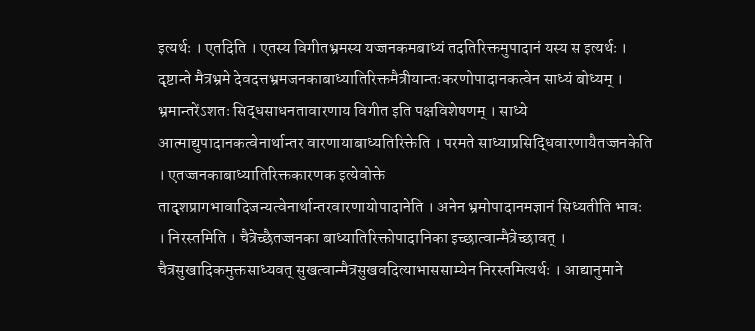इत्यर्थः । एतदिति । एतस्य विगीतभ्रमस्य यज्जनकमबाध्यं तदतिरिक्तमुपादानं यस्य स इत्यर्थः । दृष्टान्ते मैत्रभ्रमे देवदत्तभ्रमजनकाबाध्यातिरिक्तमैत्रीयान्तःकरणोपादानकत्वेन साध्यं बोध्यम् । भ्रमान्तरेंऽशतः सिद्धसाधनतावारणाय विगीत इति पक्षविशेषणम् । साध्ये आत्माद्युपादानकत्वेनार्थान्तर वारणायाबाध्यतिरिक्तेति । परमते साध्याप्रसिद्धिवारणायैतज्जनकेति । एतज्जनकाबाध्यातिरिक्तकारणक इत्येवोक्ते तादृशप्रागभावादिजन्यत्वेनार्थान्तरवारणायोपादानेति । अनेन भ्रमोपादानमज्ञानं सिध्यतीति भावः । निरस्तमिति । चैत्रेच्छैतज्जनका बाध्यातिरिक्तोपादानिका इच्छात्वान्मैत्रेच्छावत् । चैत्रसुखादिकमुक्तसाध्यवत् सुखत्वान्मैत्रसुखवदित्याभाससाम्येन निरस्तमित्यर्थः । आद्यानुमाने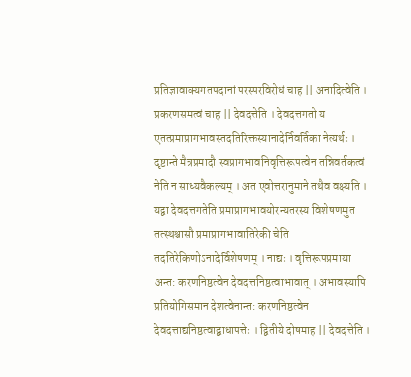प्रतिज्ञावाक्यगतपदानां परस्परविरोधं चाह || अनादित्वेति । प्रकरणसमत्वं चाह || देवदत्तेति । देवदत्तगतो य एतत्प्रमाप्रागभावस्तदतिरिक्तस्यानादेर्निवर्तिका नेत्यर्थः । दृष्टान्ते मैत्रप्रमादौ स्वप्रागभावनिवृत्तिरूपत्वेन तन्निवर्तकत्वं नेति न साध्यवैकल्यम् । अत एवोत्तरानुमाने तथैव वक्ष्यति । यद्वा देवदत्तगतेति प्रमाप्रागभावयोरन्यतरस्य विशेषणमुत तत्स्थश्चासौ प्रमाप्रागभावातिरेकी चेति तदतिरेकिणोऽनादेर्विशेषणम् । नाद्यः । वृत्तिरूपप्रमाया अन्त: करणनिष्ठत्वेन देवदत्तनिष्ठत्वाभावात् । अभावस्यापि प्रतियोगिसमान देशत्वेनान्त: करणनिष्ठत्वेन देवदत्ताद्यनिष्ठत्वाद्बाधापत्तेः । द्वितीये दोषमाह || देवदत्तेति ।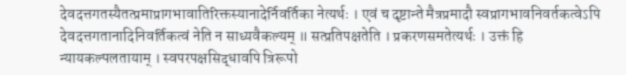देवदत्तगतस्यैतत्प्रमाप्रागभावातिरिक्तस्यानादेर्निवर्तिका नेत्यर्थः । एवं च दृष्टान्ते मैत्रप्रमादौ स्वप्रागभावनिवर्तकत्वेऽपि देवदत्तगतानादिनिवर्तिकत्वं नेति न साध्यवैकल्यम् ॥ सत्प्रतिपक्षतेति । प्रकरणसमतेत्यर्थः । उक्तं हि न्यायकल्पलतायाम् । स्वपरपक्षसिद्धावपि त्रिरूपो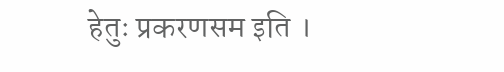हेतुः प्रकरणसम इति ।